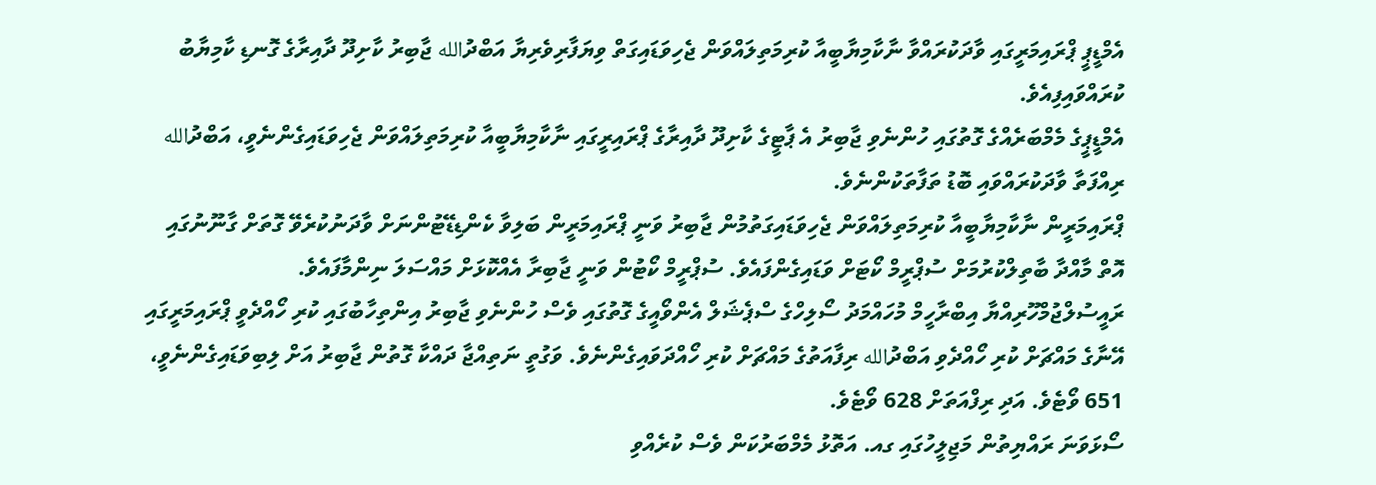އެމްޑީޕީ ޕްރައިމަރީގައި ވާދަކުރައްވާ ނާކާމިޔާބީއާ ކުރިމަތިލައްވަން ޖެހިވަޑައިގަތް ވިޔަފާރިވެރިޔާ އަބްދުالله ޖާބިރު ކާށިދޫ ދާއިރާގެ ގޮނޑި ކާމިޔާބު ކުރައްވައިފިއެވެ.
އެމްޑީޕީގެ މެމްބަރެއްގެ ގޮތުގައި ހުންނެވި ޖާބިރު އެ ޕާޓީގެ ކާށިދޫ ދާއިރާގެ ޕްރައިރީގައި ނާކާމިޔާބީއާ ކުރިމަތިލައްވަން ޖެހިވަޑައިގެންނެވީ، އަބްދުالله ރިއްފަތާ ވާދަކުރައްވައި ބޮޑު ތަފާތަކުންނެވެ.
ޕްރައިމަރީން ނާކާމިޔާބީއާ ކުރިމަތިލައްވަން ޖެހިވަޑައިގަތުމުން ޖާބިރު ވަނީ ޕްރައިމަރީން ބަލިވާ ކެންޑިޑޭޓުންނަށް ވާދަނުކުރެވޭ ގޮތަށް ގާނޫނުގައި އޮތް މާއްދާ ބާތިލްކުރުމަށް ސުޕްރީމް ކޯޓަށް ވަޑައިގެންފައެވެ. ސުޕްރީމް ކޯޓުން ވަނީ ޖާބިރާ އެއްކޮޅަށް މައްސަލަ ނިންމާފައެވެ.
ރައީސުލްޖުމްހޫރިއްޔާ އިބްރާހީމް މުހައްމަދު ސޯލިހްގެ ސްޕެޝަލް އެންވޯއީގެ ގޮތުގައި ވެސް ހުންނެވި ޖާބިރު އިންތިހާބުގައި ކުރި ހޯއްދެވީ ޕްރައިމަރީގައި އޭނާގެ މައްޗަށް ކުރި ހޯއްދެވި އަބްދުالله ރިފާއަތުގެ މައްޗަށް ކުރި ހޯއްދަވައިގެންނެވެ. ވަގުތީ ނަތިއްޖާ ދައްކާ ގޮތުން ޖާބިރު އަށް ލިބިވަޑައިގެންނެވީ، 651 ވޯޓެވެ. އަދި ރިފްއަތަށް 628 ވޯޓެވެ.
ސޯޅަވަނަ ރައްޔިތުން މަޖިލީހުގައި ގއ. އަތޮޅު މެމްބަރުކަން ވެސް ކުރެއްވި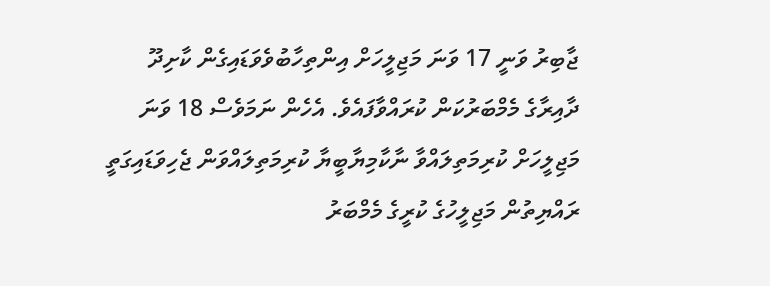ޖާބިރު ވަނީ 17 ވަނަ މަޖިލީހަށް އިންތިހާބުވެވަޑައިގެން ކާށިދޫ ދާއިރާގެ މެމްބަރުކަން ކުރައްވާފައެވެ. އެހެން ނަމަވެސް 18 ވަނަ މަޖިލީހަށް ކުރިމަތިލައްވާ ނާކާމިޔާބީޔާ ކުރިމަތިލައްވަން ޖެހިވަޑައިގަތީ ރައްޔިތުން މަޖިލީހުގެ ކުރީގެ މެމްބަރު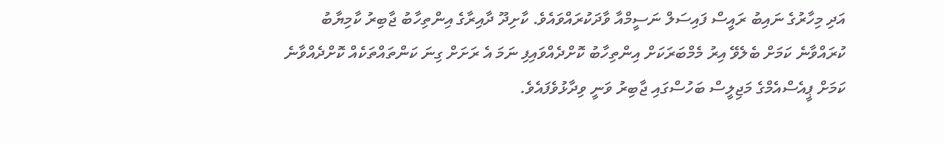އަދި މިހާރުގެ ނައިބު ރައީސް ފައިސަލް ނަސީމްއާ ވާދަކުރައްވައެވެ. ކާށިދޫ ދާއިރާގެ އިންތިހާބު ޖާބިރު ކާމިޔާބު ކުރައްވާނެ ކަމަށް ބެލެވޭ އިރު މެމްބަރަކަށް އިންތިހާބު ކޮށްދެއްވައިފި ނަމަ އެ ރަށަށް ގިނަ ކަންތައްތަކެއް ކޮށްދެއްވާނެ ކަމަށް ޕީއެސްއެމްގެ މަޖިލީސް ބަހުސްގައި ޖާބިރު ވަނީ ވިދާޅުވެފައެވެ.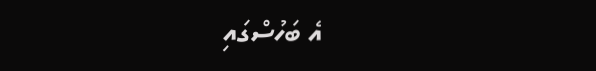އެ ބަހުސްގައި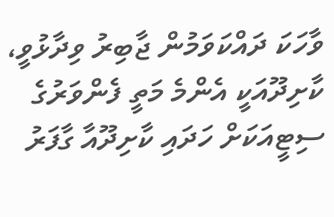ވާހަކަ ދައްކަވަމުން ޖާބިރު ވިދާޅުވީ، ކާށިދޫއަކީ އެންމެ މަތީ ފެންވަރުގެ ސިޓީއަކަށް ހަދައި ކާށިދޫއާ ގާފަރު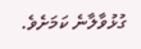ގުޅުވާލާނެ ކަމަށެވެ.